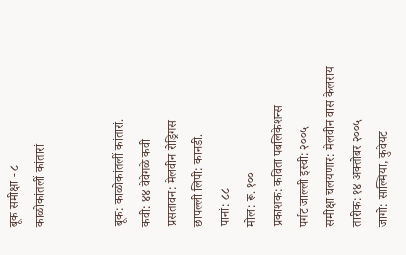बूक समीक्षा - ८
काळोकांतलीं कांतारां


बूक: काळोकांतलीं कांतारां.
कवी: ४४ वेवेगळे कवी
प्रसतावन: मेलवीन रोड्रिगस
छापल्ली लिपी: कानडी.
पानां: ८८
मोल: रू. १००
प्रकाशक: कविता पबलिकेशन्स
पर्गट जाल्ली इस्वी: २००५
समीक्षा चलयणार: मेलवीन वास केलराय
तारीक: १४ अक्तोबर २००५
जागो: साल्मिया, कुवेयट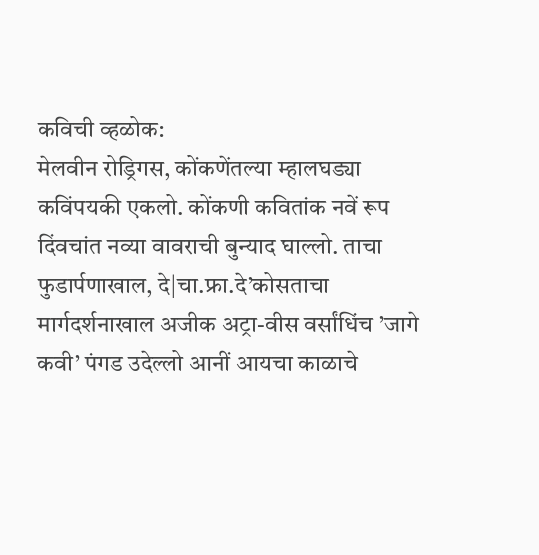कविची व्हळोक:
मेलवीन रोड्रिगस, कोंकणेंतल्या म्हालघड्या कविंपयकी एकलो. कोंकणी कवितांक नवें रूप दिंवचांत नव्या वावराची बुन्याद घाल्लो. ताचा फुडार्पणाखाल, दे|चा.फ्रा.दे’कोसताचा मार्गदर्शनाखाल अजीक अट्रा-वीस वर्सांधिंच ’जागे कवी’ पंगड उदेल्लो आनीं आयचा काळाचे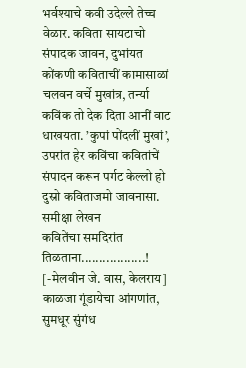भर्वश्याचे कवी उदेल्ले तेच्च वेळार. कविता सायटाचो संपादक जावन, दुभांयत कोंकणी कविताचीं कामासाळां चलवन वर्चे मुखांत्र, तर्न्या कविंक तो देक दिता आनीं वाट धाखयता. ’कुपां पोंदलीं मुखां’, उपरांत हेर कविंचा कवितांचें संपादन करून पर्गट केल्लो हो दुस्रो कविताजमो जावनासा.
समीक्षा लेखन
कवितेंचा समदिरांत तिळताना..................! [-मेलवीन जे. वास, केलराय]
काळजा गूंडायेचा आंगणांत, सुमधूर सुंगंध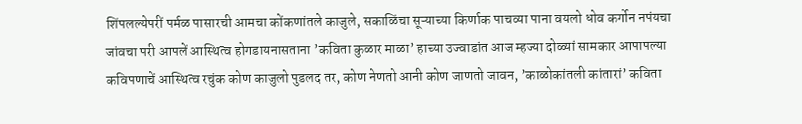शिंपलल्येपरीं पर्मळ पासारची आमचा कोंकणांतले काजुले, सकाळिंचा सूऱ्याच्या किर्णाक पाचव्या पाना वयलो धोव कर्गोन नपंयचा जांवचा परी आपलें आस्थित्व होगडायनासताना ’कविता कुळार माळा’ हाच्या उज्वाडांत आज म्हज्या दोळ्यां सामकार आपापल्या कविपणाचें आस्थित्व रचुंक कोण काजुलो पुडलद तर, कोण नेणतो आनी कोण जाणतो जावन, ’काळोकांतली कांतारां’ कविता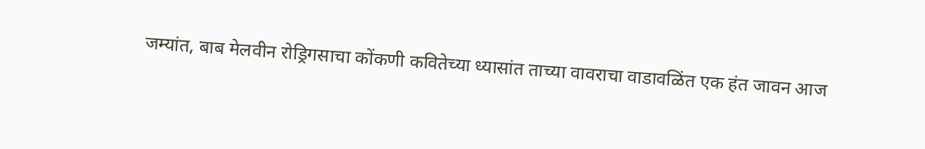जम्यांत, बाब मेलवीन रोड्रिगसाचा कोंकणी कवितेच्या ध्यासांत ताच्या वावराचा वाडावळिंत एक हंत जावन आज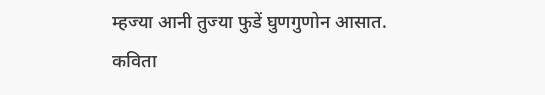म्हज्या आनी तुज्या फुडें घुणगुणोन आसात.
कविता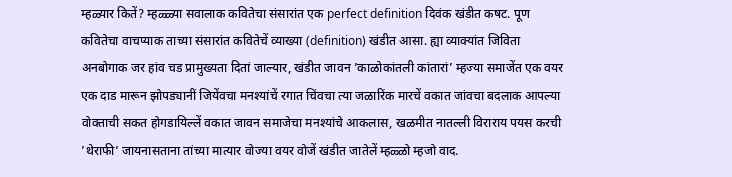म्हळ्यार कितें? म्हळ्ळ्या सवालाक कवितेचा संसारांत एक perfect definition दिवंक खंडीत कषट. पूण कवितेचा वाचप्याक ताच्या संसारांत कवितेचें व्याख्या (definition) खंडीत आसा. ह्या व्याक्यांत जिविता अनबोगाक जर हांव चड प्रामुख्यता दितां जाल्यार, खंडीत जावन ’काळोकांतली कांतारां’ म्हज्या समाजेंत एक वयर एक दाड मारून झोपड्यानीं जियेंवचा मनश्यांचें रगात चिंवचा त्या जळारिंक मारचें वकात जांवचा बदलाक आपल्या वोक्ताची सकत होगडायिल्लें वकात जावन समाजेचा मनश्यांचे आकलास, खळमीत नातल्ली विराराय पयस करची ’थेराफी’ जायनासताना तांच्या मात्यार वोज्या वयर वोजें खंडीत जातेलें म्हळ्ळो म्हजो वाद.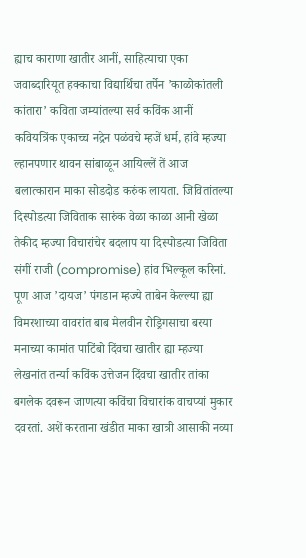ह्याच काराणा खातीर आनीं, साहित्याचा एका जवाब्दारियूत हक्काचा विद्यार्थिचा तर्पेन ’काळोकांतली कांतारा’ कविता जम्यांतल्या सर्व कविंक आनीं कवियत्रिंक एकाच्च नद्रेन पळंवचे म्हजें धर्म, हांवे म्हज्या ल्हानपणार थावन सांबाळून आयिल्लें तें आज बलात्कारान माका सोडदोड करुंक लायता. जिवितांतल्या दिस्पोडत्या जिविताक सारुंक वेळा काळा आनी खेळा तेकीद म्हज्या विचारांचेर बदलाप या दिस्पोडत्या जिविता संगीं राजी (compromise) हांव भिल्कूल करिनां. पूण आज ’दायज’ पंगडान म्हज्ये ताबेन केल्ल्या ह्या विमरशाच्या वावरांत बाब मेलवीन रोड्रिगसाचा बरया मनाच्या कामांत पाटिंबो दिंवचा खातीर ह्या म्हज्या लेखनांत तर्न्या कविंक उत्तेजन दिंवचा खातीर तांका बगलेक दवरून जाणत्या कविंचा विचारांक वाचप्यां मुकार दवरतां. अशें करताना खंडीत माका खात्री आसाकी नव्या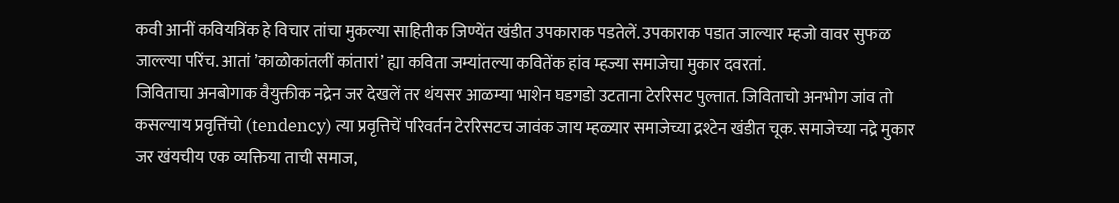कवी आनीं कवियत्रिंक हे विचार तांचा मुकल्या साहितीक जिण्येंत खंडीत उपकाराक पडतेलें. उपकाराक पडात जाल्यार म्हजो वावर सुफळ जाल्ल्या परिंच. आतां ’काळोकांतलीं कांतारां’ ह्या कविता जम्यांतल्या कवितेंक हांव म्हज्या समाजेचा मुकार दवरतां.
जिविताचा अनबोगाक वैयुक्तीक नद्रेन जर देखलें तर थंयसर आळम्या भाशेन घडगडो उटताना टेररिसट पुल्तात. जिविताचो अनभोग जांव तो कसल्याय प्रवृत्तिंचो (tendency) त्या प्रवृत्तिचें परिवर्तन टेररिसटच जावंक जाय म्हळ्यार समाजेच्या द्रश्टेन खंडीत चूक. समाजेच्या नद्रे मुकार जर खंयचीय एक व्यक्तिया ताची समाज,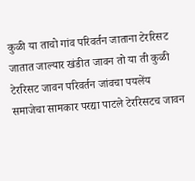कुळी या ताचो गांव परिवर्तन जाताना टेररिसट जातात जाल्यार खंडीत जावन तो या ती कुळी टेररिसट जावन परिवर्तन जांवचा पयलेंय समाजेचा सामकार परद्या पाटले टेररिसटच जावन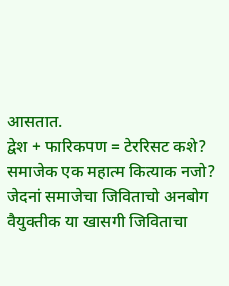आसतात.
द्वेश + फारिकपण = टेररिसट कशे?
समाजेक एक महात्म कित्याक नजो? जेदनां समाजेचा जिविताचो अनबोग वैयुक्तीक या खासगी जिविताचा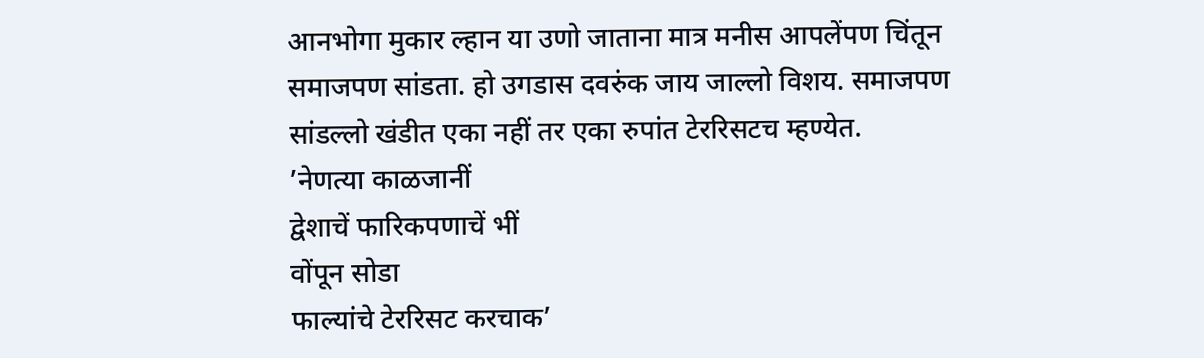आनभोगा मुकार ल्हान या उणो जाताना मात्र मनीस आपलेंपण चिंतून समाजपण सांडता. हो उगडास दवरुंक जाय जाल्लो विशय. समाजपण सांडल्लो खंडीत एका नहीं तर एका रुपांत टेररिसटच म्हण्येत.
’नेणत्या काळजानीं
द्वेशाचें फारिकपणाचें भीं
वोंपून सोडा
फाल्यांचे टेररिसट करचाक’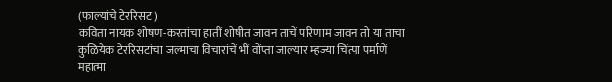(फाल्यांचे टेररिसट)
कविता नायक शोषण-करतांचा हातीं शोषीत जावन ताचें परिणाम जावन तो या ताचा कुळियेक टेररिसटांचा जल्माचा विचारांचें भीं वोंप्ता जाल्यार म्हज्या चिंत्पा पर्माणें महात्मा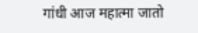गांधी आज महात्मा जातो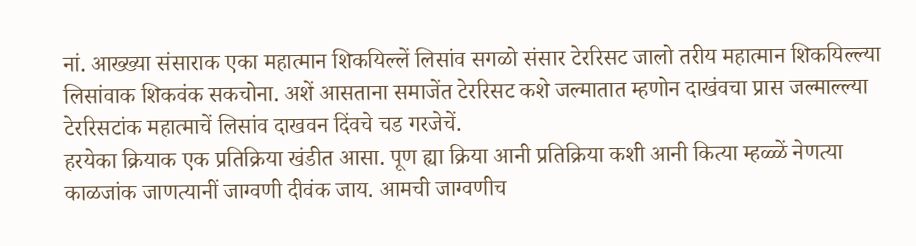नां. आख्ख्या संसाराक एका महात्मान शिकयिल्लें लिसांव सगळो संसार टेररिसट जालो तरीय महात्मान शिकयिल्ल्या लिसांवाक शिकवंक सकचोना. अशें आसताना समाजेंत टेररिसट कशे जल्मातात म्हणोन दाखंवचा प्रास जल्माल्ल्या टेररिसटांक महात्माचें लिसांव दाखवन दिंवचे चड गरजेचें.
हरयेका क्रियाक एक प्रतिक्रिया खंडीत आसा. पूण ह्या क्रिया आनी प्रतिक्रिया कशी आनी कित्या म्हळ्ळें नेणत्या काळजांक जाणत्यानीं जाग्वणी दीवंक जाय. आमची जाग्वणीच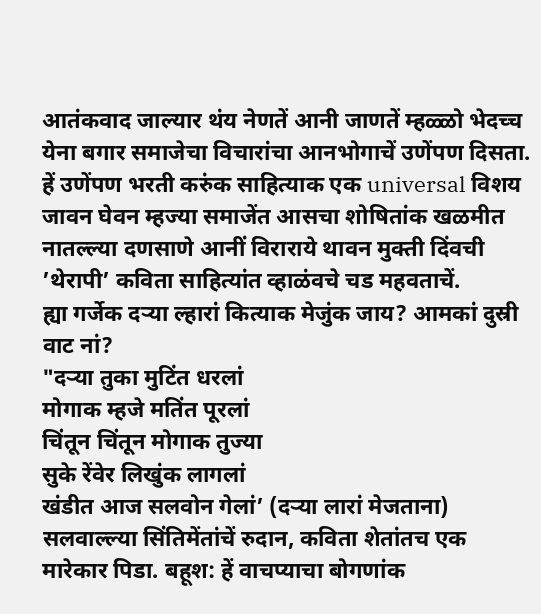आतंकवाद जाल्यार थंय नेणतें आनी जाणतें म्हळ्ळो भेदच्च येना बगार समाजेचा विचारांचा आनभोगाचें उणेंपण दिसता.
हें उणेंपण भरती करुंक साहित्याक एक universal विशय जावन घेवन म्हज्या समाजेंत आसचा शोषितांक खळमीत नातल्ल्या दणसाणे आनीं विराराये थावन मुक्ती दिंवची ’थेरापी’ कविता साहित्यांत व्हाळंवचे चड महवताचें.
ह्या गर्जेक दऱ्या ल्हारां कित्याक मेजुंक जाय? आमकां दुस्री वाट नां?
"दऱ्या तुका मुटिंत धरलां
मोगाक म्हजे मतिंत पूरलां
चिंतून चिंतून मोगाक तुज्या
सुके रेंवेर लिखुंक लागलां
खंडीत आज सलवोन गेलां’ (दऱ्या लारां मेजताना)
सलवाल्ल्या सिंतिमेंतांचें रुदान, कविता शेतांतच एक मारेकार पिडा. बहूश: हें वाचप्याचा बोगणांक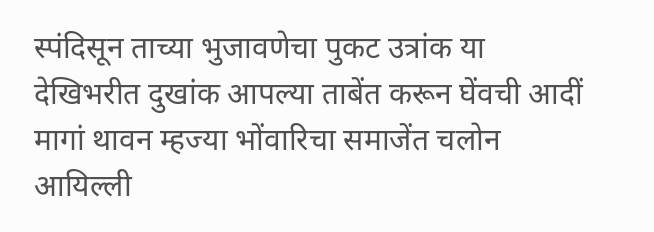स्पंदिसून ताच्या भुजावणेचा पुकट उत्रांक या देखिभरीत दुखांक आपल्या ताबेंत करून घेंवची आदीं मागां थावन म्हज्या भोंवारिचा समाजेंत चलोन आयिल्ली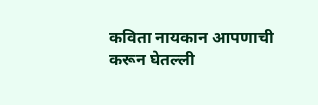कविता नायकान आपणाची करून घेतल्ली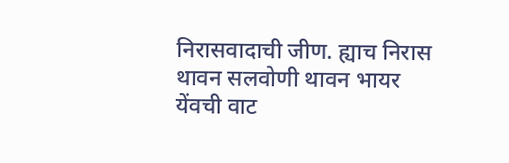निरासवादाची जीण. ह्याच निरास थावन सलवोणी थावन भायर येंवची वाट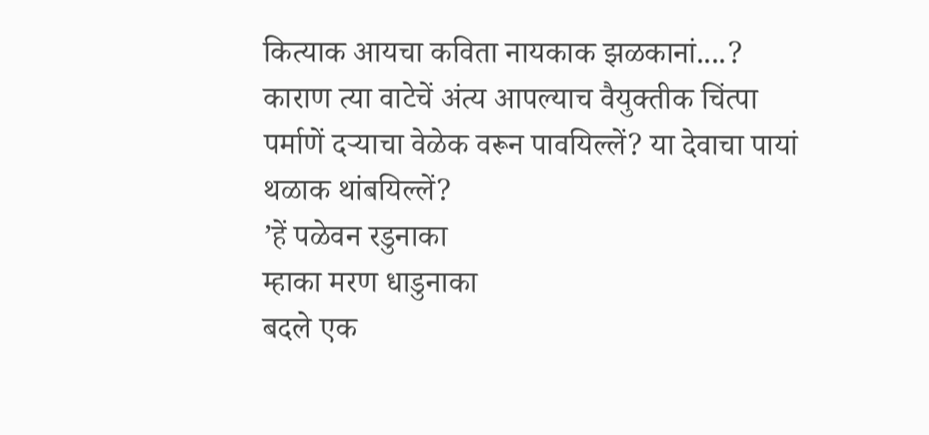कित्याक आयचा कविता नायकाक झळकानां....?
काराण त्या वाटेचें अंत्य आपल्याच वैयुक्तीक चिंत्पा पर्माणें दऱ्याचा वेळेक वरून पावयिल्लें? या देवाचा पायां थळाक थांबयिल्लें?
’हें पळेवन रडुनाका
म्हाका मरण धाडुनाका
बदले एक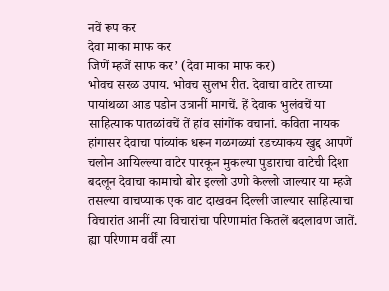नवें रूप कर
देवा माका माफ कर
जिणें म्हजें साफ कर’ (देवा माका माफ कर)
भोवच सरळ उपाय. भोवच सुलभ रीत. देवाचा वाटेर ताच्या पायांथळा आड पडोन उत्रानीं मागचें. हें देवाक भुलंवचें या साहित्याक पातळांवचें तें हांव सांगोंक वचानां. कविता नायक हांगासर देवाचा पांव्यांक धरून गळगळ्यां रडच्याकय खुद्द आपणें चलोन आयिल्ल्या वाटेर पारकून मुकल्या पुडाराचा वाटेची दिशा बदलून देवाचा कामाचो बोर इल्लो उणो केल्लो जाल्यार या म्हजे तसल्या वाचप्याक एक वाट दाखवन दिल्ली जाल्यार साहित्याचा विचारांत आनीं त्या विचारांचा परिणामांत कितलें बदलावण जातें. ह्या परिणाम वर्वीं त्या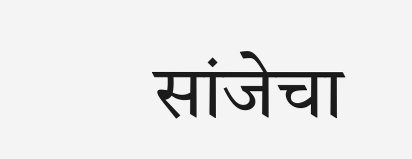सांजेचा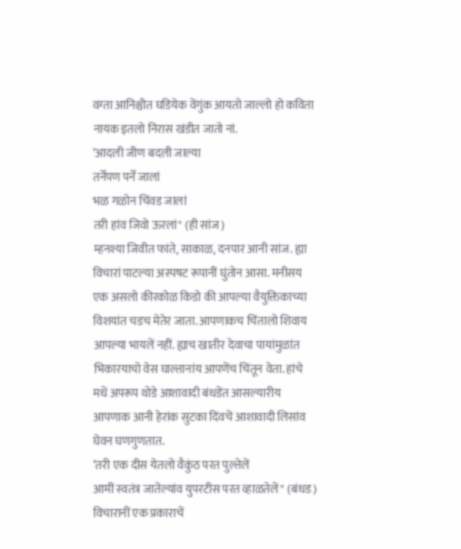वग्ता आनिश्चीत घडियेक वेंगुंक आयतो जाल्लो हो कविता नायक इतलो निरास खंडीत जातो नां.
’आदली जीण बदली जाल्या
तर्नेंपण पर्नें जालां
भळ गळोन चिंवड जालां
तरी हांव जिवो ऊरलां" (ही सांज)
म्हनश्या जिवीत फांते, साकाळ, दनपार आनी सांज. ह्या विचारां पाटल्या अस्पषट रूपानीं घुंतोन आसा. मनीसय एक असलो कीरकोळ किडो की आपल्या वैयुक्तिकाच्या विशयांत चडच मेतेर जाता. आपणाकच चिंतालो शिवाय आपल्या भायलें नहीं. ह्याच खातीर देवाचा पायांमुळांत भिकारयाचो वेस घाल्तानांय आपणेंच चिंतून वेता. हांचे मधें अपरूप थोडे आशावादी बंधडेंत आसल्यारीय आपणाक आनी हेरांक सुटका दिंवचें आशावादी लिसांव घेवन घणगुणतात.
’तरी एक दीस येतलो वैकुंठ परत पुल्तेलें
आमीं स्वतंत्र जातेल्यांव युपरटीस परत व्हाळतेलें" (बंधड)
विचारानीं एक प्रकाराचें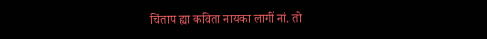चिंताप ह्या कविता नायका लागीं नां. तो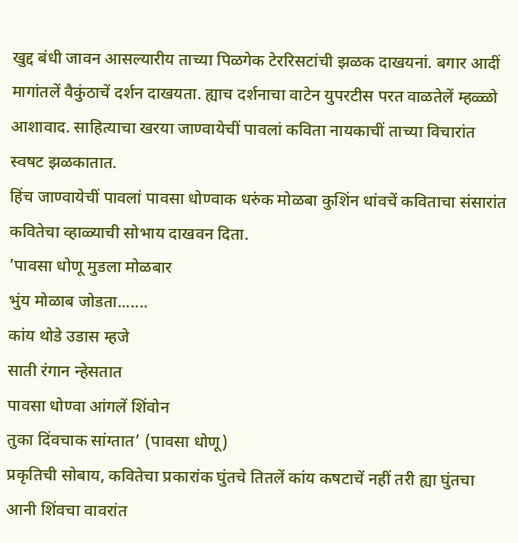खुद्द बंधी जावन आसल्यारीय ताच्या पिळगेक टेररिसटांची झळक दाखयनां. बगार आदीं मागांतलें वैकुंठाचें दर्शन दाखयता. ह्याच दर्शनाचा वाटेन युपरटीस परत वाळतेलें म्हळ्ळो आशावाद. साहित्याचा खरया जाण्वायेचीं पावलां कविता नायकाचीं ताच्या विचारांत स्वषट झळकातात.
हिंच जाण्वायेचीं पावलां पावसा धोण्वाक धरुंक मोळबा कुशिंन धांवचें कविताचा संसारांत कवितेचा व्हाळ्याची सोभाय दाखवन दिता.
’पावसा धोणू मुडला मोळबार
भुंय मोळाब जोडता.......
कांय थोडे उडास म्हजे
साती रंगान न्हेसतात
पावसा धोण्वा आंगलें शिंवोन
तुका दिंवचाक सांग्तात’ (पावसा धोणू)
प्रकृतिची सोबाय, कवितेचा प्रकारांक घुंतचे तितलें कांय कषटाचें नहीं तरी ह्या घुंतचा आनी शिंवचा वावरांत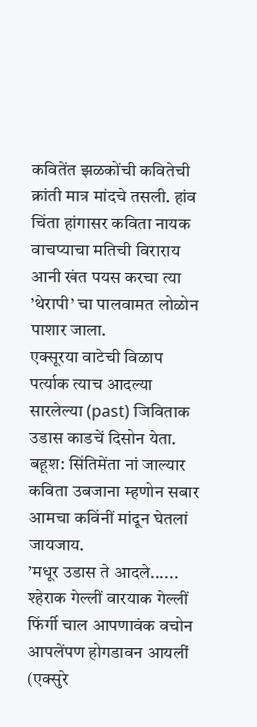कवितेंत झळकोंची कवितेची क्रांती मात्र मांदचे तसली. हांव चिंता हांगासर कविता नायक वाचप्याचा मतिची विराराय आनी खंत पयस करचा त्या ’थेरापी’ चा पालवामत लोळोन पाशार जाला.
एक्सूरया वाटेची विळाप पर्त्याक त्याच आदल्या सारलेल्या (past) जिविताक उडास काडचें दिसोन येता. बहूश: सिंतिमेंता नां जाल्यार कविता उबजाना म्हणोन सबार आमचा कविंनीं मांदून घेतलां जायजाय.
’मधूर उडास ते आदले......
श्हेराक गेल्लीं वारयाक गेल्लीं
फिंर्गी चाल आपणावंक वचोन
आपलेंपण होगडावन आयलीं (एक्सुरे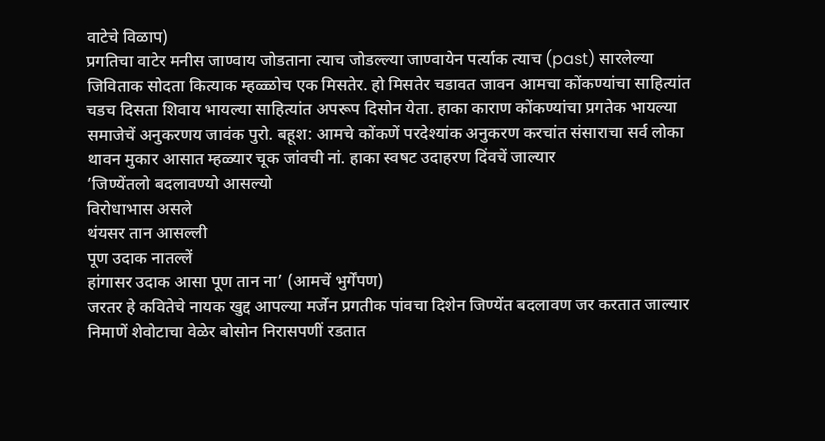वाटेचे विळाप)
प्रगतिचा वाटेर मनीस जाण्वाय जोडताना त्याच जोडल्ल्या जाण्वायेन पर्त्याक त्याच (past) सारलेल्या जिविताक सोदता कित्याक म्हळ्ळोच एक मिसतेर. हो मिसतेर चडावत जावन आमचा कोंकण्यांचा साहित्यांत चडच दिसता शिवाय भायल्या साहित्यांत अपरूप दिसोन येता. हाका काराण कोंकण्यांचा प्रगतेक भायल्या समाजेचें अनुकरणय जावंक पुरो. बहूश: आमचे कोंकणें परदेश्यांक अनुकरण करचांत संसाराचा सर्व लोका थावन मुकार आसात म्हळ्यार चूक जांवची नां. हाका स्वषट उदाहरण दिंवचें जाल्यार
’जिण्येंतलो बदलावण्यो आसल्यो
विरोधाभास असले
थंयसर तान आसल्ली
पूण उदाक नातल्लें
हांगासर उदाक आसा पूण तान ना’ (आमचें भुर्गेंपण)
जरतर हे कवितेचे नायक खुद्द आपल्या मर्जेन प्रगतीक पांवचा दिशेन जिण्येंत बदलावण जर करतात जाल्यार निमाणें शेवोटाचा वेळेर बोसोन निरासपणीं रडतात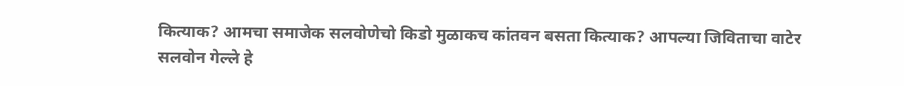कित्याक? आमचा समाजेक सलवोणेचो किडो मुळाकच कांतवन बसता कित्याक? आपल्या जिविताचा वाटेर सलवोन गेल्ले हे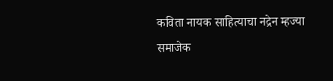कविता नायक साहित्याचा नद्रेन म्हज्या समाजेक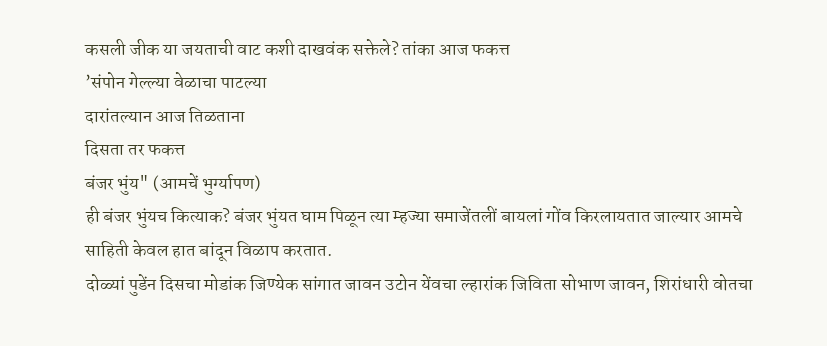कसली जीक या जयताची वाट कशी दाखवंक सक्तेले? तांका आज फकत्त
’संपोन गेल्ल्या वेळाचा पाटल्या
दारांतल्यान आज तिळताना
दिसता तर फकत्त
बंजर भुंय" (आमचें भुर्ग्यापण)
ही बंजर भुंयच कित्याक? बंजर भुंयत घाम पिळून त्या म्हज्या समाजेंतलीं बायलां गोंव किरलायतात जाल्यार आमचे साहिती केवल हात बांदून विळाप करतात.
दोळ्यां पुडेंन दिसचा मोडांक जिण्येक सांगात जावन उटोन येंवचा ल्हारांक जिविता सोभाण जावन, शिरांधारी वोतचा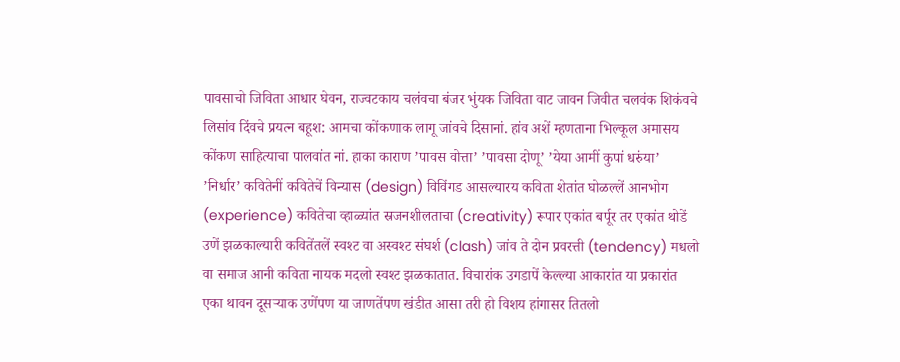पावसाचो जिविता आधार घेवन, राज्वटकाय चलंवचा बंजर भुंयक जिविता वाट जावन जिवीत चलवंक शिकंवचे लिसांव दिंवचे प्रयत्न बहूश: आमचा कोंकणाक लागू जांवचे दिसानां. हांव अशें म्हणताना भिल्कूल अमासय कोंकण साहित्याचा पालवांत नां. हाका काराण ’पावस वोत्ता’ ’पावसा दोणू’ ’येया आमीं कुपां धरुंया’ ’निर्धार’ कवितेनीं कवितेचें विन्यास (design) विविंगड आसल्यारय कविता शेतांत घोळल्लें आनभोग (experience) कवितेचा व्हाळ्यांत स्रजनशीलताचा (creativity) रूपार एकांत बर्पूर तर एकांत थोडें उणें झळकाल्यारी कवितेंतलें स्वश्ट वा अस्वश्ट संघर्श (clash) जांव ते दोन प्रवरत्ती (tendency) मधलो वा समाज आनी कविता नायक मदलो स्वश्ट झळकातात. विचारांक उगडापें केल्ल्या आकारांत या प्रकारांत एका थावन दूसऱ्याक उणेंपण या जाणतेंपण खंडीत आसा तरी हो विशय हांगासर तितलो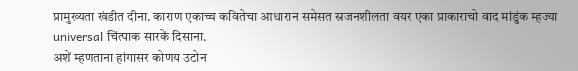प्रामुख्यता खंडीत दीना. काराण एकाच्च कवितेचा आधारान समेसत स्रजनशीलता वयर एका प्राकाराचो वाद मांडुंक म्हज्या universal चिंत्पाक सारकें दिसाना.
अशें म्हणताना हांगासर कोणय उटोन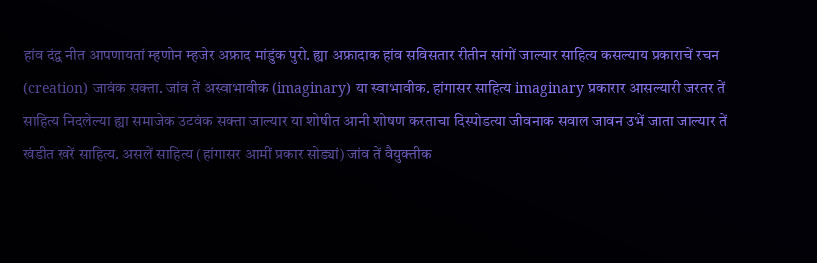हांव दंद्व नीत आपणायतां म्हणोन म्हजेर अफ्राद मांडुंक पुरो. ह्या अफ्रादाक हांव सविसतार रीतीन सांगों जाल्यार साहित्य कसल्याय प्रकाराचें रचन (creation) जावंक सक्ता. जांव तें अस्वाभावीक (imaginary) या स्वाभावीक. हांगासर साहित्य imaginary प्रकारार आसल्यारी जरतर तें साहित्य निदलेल्या ह्या समाजेक उटवंक सक्ता जाल्यार या शोषीत आनी शोषण करताचा दिस्पोडत्या जीवनाक सवाल जावन उभें जाता जाल्यार तें खंडीत खरें साहित्य. असलें साहित्य (हांगासर आमीं प्रकार सोड्यां) जांव तें वैयुक्तीक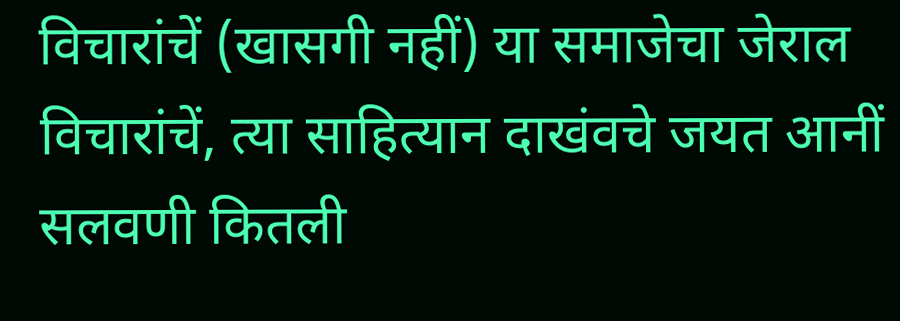विचारांचें (खासगी नहीं) या समाजेचा जेराल विचारांचें, त्या साहित्यान दाखंवचे जयत आनीं सलवणी कितली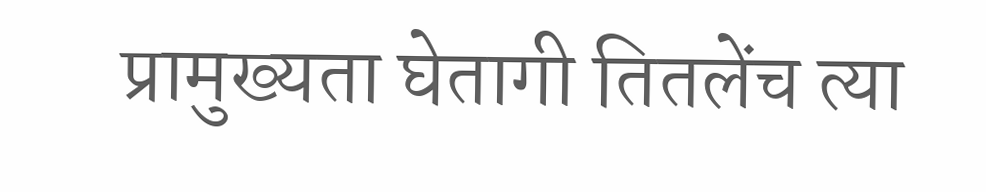प्रामुख्यता घेतागी तितलेंच त्या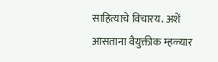साहित्याचे विचारय. अशें आसताना वैयुक्तीक म्हळ्यार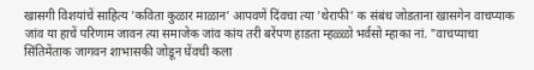खासगी विशयांचें साहित्य ’कविता कुळार माळान’ आपवणें दिंवचा त्या ’थेराफी’ क संबंध जोडताना खासगेन वाचप्याक जांव या हाचें परिणाम जावन त्या समाजेक जांव कांय तरी बरेंपण हाडता म्हळ्ळो भर्वसो म्हाका नां. "वाचप्याचा सिंतिमेंताक जागवन शाभासकी जोडून घेंवची कला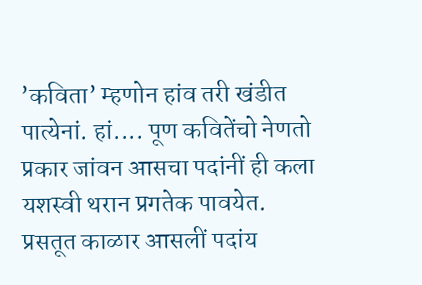’कविता’ म्हणोन हांव तरी खंडीत पात्येनां. हां.... पूण कवितेंचो नेणतो प्रकार जांवन आसचा पदांनीं ही कला यशस्वी थरान प्रगतेक पावयेत.
प्रसतूत काळार आसलीं पदांय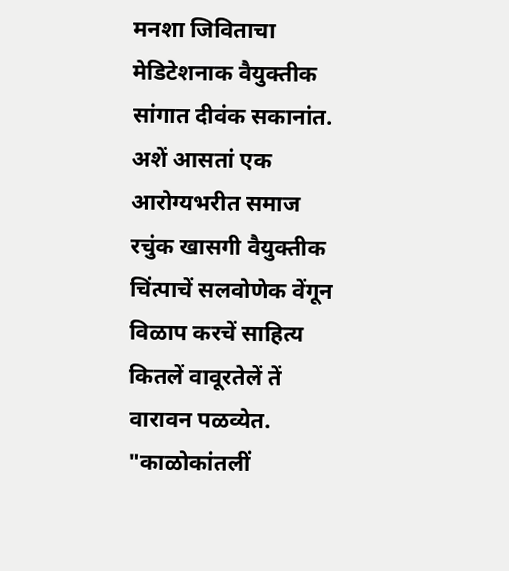मनशा जिविताचा मेडिटेशनाक वैयुक्तीक सांगात दीवंक सकानांत. अशें आसतां एक आरोग्यभरीत समाज रचुंक खासगी वैयुक्तीक चिंत्पाचें सलवोणेक वेंगून विळाप करचें साहित्य कितलें वावूरतेलें तें वारावन पळव्येत.
"काळोकांतलीं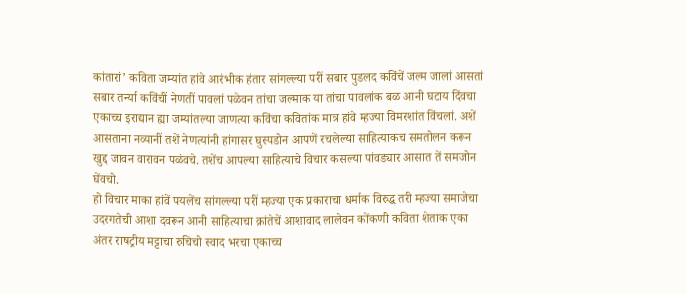कांतारां’ कविता जम्यांत हांवे आरंभीक हंतार सांगल्ल्या परीं सबार पुडलद कविंचें जल्म जालां आसतां सबार तर्न्या कविंचीं नेणतीं पावलां पळेवन तांचा जल्माक या तांचा पावलांक बळ आनी घटाय दिंवचा एकाच्च इराद्यान ह्या जम्यांतल्या जाणत्या कविंचा कवितांक मात्र हांवे म्हज्या विमरशांत विंचलां. अशें आसताना नव्यानीं तशें नेणत्यांनी हांगासर घुस्पडोन आपणें रचलेल्या साहित्याकच समतोलन करून खुद्द जावन वारावन पळंवचे. तशेंच आपल्या साहित्याचे विचार कसल्या पांवड्यार आसात तें समजोन घेंवचो.
हो विचार माका हांवें पयलेंच सांगल्ल्या परीं म्हज्या एक प्रकाराचा धर्माक विरुद्ध तरी म्हज्या समाजेचा उदरगतेची आशा दवरून आनी साहित्याचा क्रांतेचें आशावाद लालेवन कोंकणी कविता शेताक एका अंतर राषट्रीय मट्टाचा रुचिचो स्वाद भरचा एकाच्च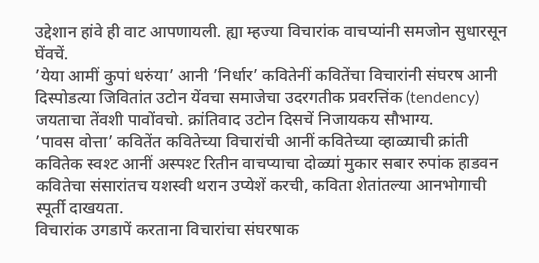उद्देशान हांवे ही वाट आपणायली. ह्या म्हज्या विचारांक वाचप्यांनी समजोन सुधारसून घेंवचें.
’येया आमीं कुपां धरुंया’ आनी ’निर्धार’ कवितेनीं कवितेंचा विचारांनी संघरष आनी दिस्पोडत्या जिवितांत उटोन येंवचा समाजेचा उदरगतीक प्रवरत्तिंक (tendency) जयताचा तेंवशी पावोंवचो. क्रांतिवाद उटोन दिसचें निजायकय सौभाग्य.
’पावस वोत्ता’ कवितेंत कवितेच्या विचारांची आनीं कवितेच्या व्हाळ्याची क्रांती कवितेक स्वश्ट आनीं अस्पश्ट रितीन वाचप्याचा दोळ्यां मुकार सबार रुपांक हाडवन कवितेचा संसारांतच यशस्वी थरान उप्येशें करची, कविता शेतांतल्या आनभोगाची स्पूर्ती दाखयता.
विचारांक उगडापें करताना विचारांचा संघरषाक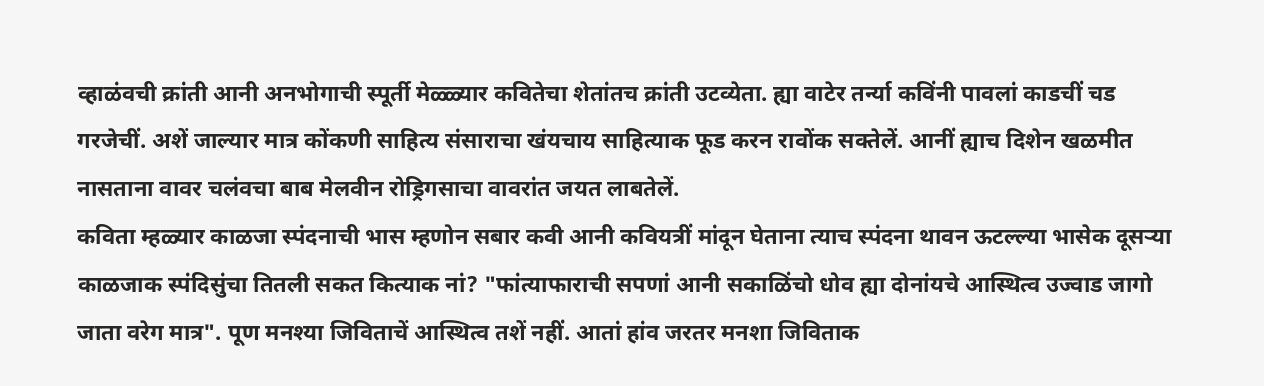व्हाळंवची क्रांती आनी अनभोगाची स्पूर्ती मेळ्ळ्यार कवितेचा शेतांतच क्रांती उटव्येता. ह्या वाटेर तर्न्या कविंनी पावलां काडचीं चड गरजेचीं. अशें जाल्यार मात्र कोंकणी साहित्य संसाराचा खंयचाय साहित्याक फूड करन रावोंक सक्तेलें. आनीं ह्याच दिशेन खळमीत नासताना वावर चलंवचा बाब मेलवीन रोड्रिगसाचा वावरांत जयत लाबतेलें.
कविता म्हळ्यार काळजा स्पंदनाची भास म्हणोन सबार कवी आनी कवियत्रीं मांदून घेताना त्याच स्पंदना थावन ऊटल्ल्या भासेक दूसऱ्या काळजाक स्पंदिसुंचा तितली सकत कित्याक नां? "फांत्याफाराची सपणां आनी सकाळिंचो धोव ह्या दोनांयचे आस्थित्व उज्वाड जागो जाता वरेग मात्र". पूण मनश्या जिविताचें आस्थित्व तशें नहीं. आतां हांव जरतर मनशा जिविताक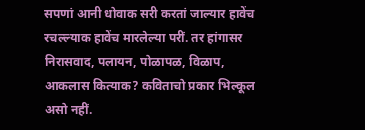सपणां आनी धोवाक सरी करतां जाल्यार हावेंच रचल्ल्याक हावेंच मारलेल्या परीं. तर हांगासर निरासवाद, पलायन, पोळापळ, विळाप, आकलास कित्याक? कविताचो प्रकार भिल्कूल असो नहीं.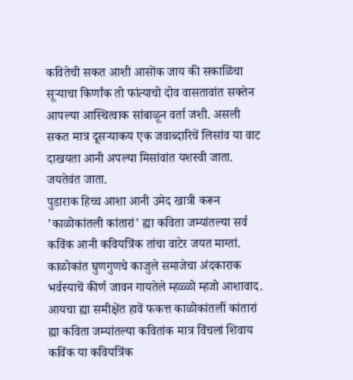कवितेची सकत आशी आसोंक जाय की सकाळिंचा सूऱ्याचा किर्णांक तो फांत्याचो दोव वासतावांत सक्तेन आपल्या आस्थित्वाक सांबाळून वर्ता जशी. असली सकत मात्र दूसऱ्याकय एक जवाब्दारिचें लिसांव या वाट दाखयता आनी अपल्या मिसांवांत यशस्वी जाता. जयतेवंत जाता.
पुडाराक हिच्च आशा आनी उमेद खात्री करून ’काळोकांतली कांतारां’ ह्या कविता जम्यांतल्या सर्व कविंक आनी कवियत्रिंक तांचा वाटेर जयत माग्तां. काळोकांत घुणगुणचे काजुले समाजेचा अंदकाराक भर्वस्याचें कीर्ण जावन गायतेले म्हळ्ळो म्हजो आशावाद.
आयचा ह्या समीक्षेंत हावें फकत्त काळोकांतलीं कांतारां ह्या कविता जम्यांतल्या कवितांक मात्र विंचलां शिवाय कविंक या कवियत्रिंक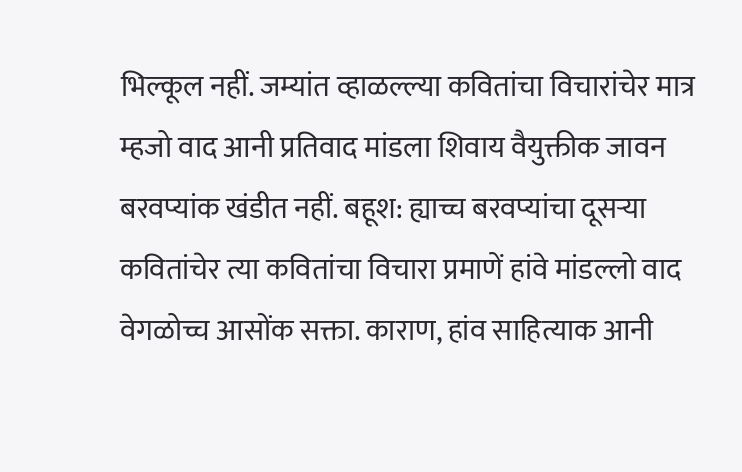भिल्कूल नहीं. जम्यांत व्हाळल्ल्या कवितांचा विचारांचेर मात्र म्हजो वाद आनी प्रतिवाद मांडला शिवाय वैयुक्तीक जावन बरवप्यांक खंडीत नहीं. बहूश: ह्याच्च बरवप्यांचा दूसऱ्या कवितांचेर त्या कवितांचा विचारा प्रमाणें हांवे मांडल्लो वाद वेगळोच्च आसोंक सक्ता. काराण, हांव साहित्याक आनी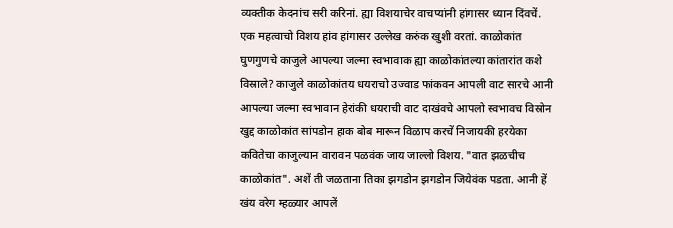व्यक्तीक केदनांच सरी करिनां. ह्या विशयाचेर वाचप्यांनी हांगासर ध्यान दिंवचें.
एक महत्वाचो विशय हांव हांगासर उल्लेख करुंक खुशी वरतां. काळोकांत घुणगुणचे काजुले आपल्या जल्मा स्वभावाक ह्या काळोकांतल्या कांतारांत कशे विस्राले? काजुले काळोकांतय धयराचो उज्वाड फांकवन आपली वाट सारचे आनी आपल्या जल्मा स्वभावान हेरांकी धयराची वाट दाखंवचे आपलो स्वभावच विस्रोन खुद्द काळोकांत सांपडोन हाक बोब मारून विळाप करचें निजायकी हरयेका कवितेचा काजुल्यान वारावन पळवंक जाय जाल्लो विशय. "वात झळचीच काळोकांत". अशें ती जळताना तिका झगडोन झगडोन जियेवंक पडता. आनी हें खंय वरेग म्हळ्यार आपलें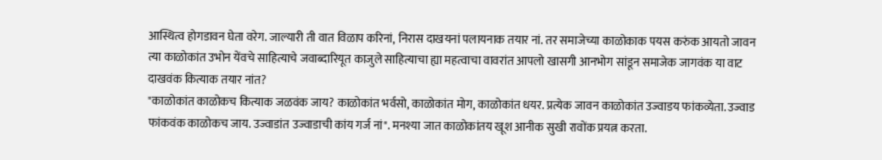आस्थित्व होगडावन घेता वरेग. जाल्यारी ती वात विळाप करिनां, निरास दाखयनां पलायनाक तयार नां. तर समाजेच्या काळोकाक पयस करुंक आयतो जावन त्या काळोकांत उभोन येंवचे साहित्याचे जवाब्दारियूत काजुले साहित्याचा ह्या महत्वाचा वावरांत आपलो खासगी आनभोग सांडून समाजेक जागवंक या वाट दाखवंक कित्याक तयार नांत?
"काळोकांत काळोकच कित्याक जळवंक जाय? काळोकांत भर्वसो, काळोकांत मोग, काळोकांत धयर. प्रत्येक जावन काळोकांत उज्वाडय फांकव्येता. उज्वाड फांकवंक काळोकच जाय. उज्वाडांत उज्वाडाची कांय गर्ज नां". मनश्या जात काळोकांतय खूश आनीक सुखी रावोंक प्रयत्न करता.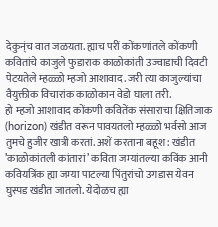देकुन्ंच वात जळयता. ह्याच परीं कोंकणांतले कोंकणी कवितांचे काजुले फुडाराक काळोकांती उज्वाडाची दिवटी पेटयतेले म्हळ्ळो म्हजो आशावाद. जरी त्या काजुल्यांचा वैयुक्तीक विचारांक काळोकान वेडो घाला तरी.
हो म्हजो आशावाद कोंकणी कवितेंक संसाराचा क्षितिजाक (horizon) खंडीत वरून पावयतलो म्हळ्ळो भर्वसो आज तुमचे हुजीर खात्री करतां. अशें करताना बहूश: खंडीत ’काळोकांतली कांतारां’ कविता जम्यांतल्या कविंक आनी कवियत्रिंक ह्या जम्या पाटल्या पिंतुरांचो उगडास येवन घुस्पड खंडीत जातलो. येदोळच ह्या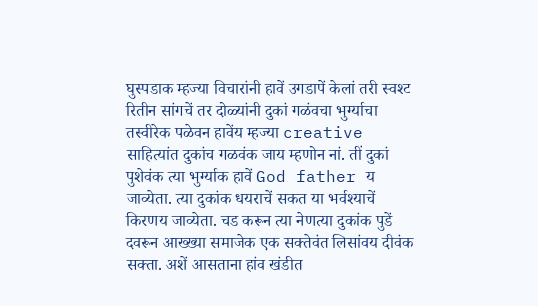घुस्पडाक म्हज्या विचारांनी हावें उगडापें केलां तरी स्वश्ट रितीन सांगचें तर दोळ्यांनी दुकां गळंवचा भुर्ग्याचा तस्वीरेक पळेवन हावेंय म्हज्या creative साहित्यांत दुकांच गळवंक जाय म्हणोन नां. तीं दुकां पुशेवंक त्या भुर्ग्याक हावें God father य जाव्येता. त्या दुकांक धयराचें सकत या भर्वश्याचें किरणय जाव्येता. चड करून त्या नेणत्या दुकांक पुडें दवरून आख्ख्या समाजेक एक सक्तेवंत लिसांवय दीवंक सक्ता. अशें आसताना हांव खंडीत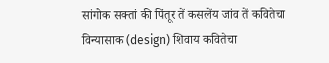सांगोक सक्तां की पिंतूर तें कसलेंय जांव तें कवितेचा विन्यासाक (design) शिवाय कवितेचा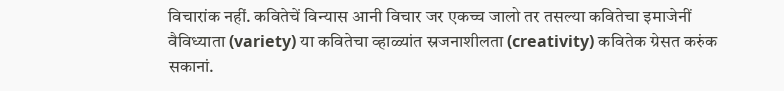विचारांक नहीं. कवितेचें विन्यास आनी विचार जर एकच्च जालो तर तसल्या कवितेचा इमाजेनीं वैविध्याता (variety) या कवितेचा व्हाळ्यांत स्रजनाशीलता (creativity) कवितेक ग्रेसत करुंक सकानां.